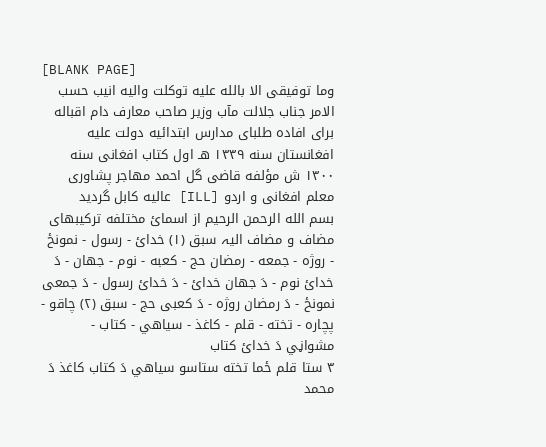[BLANK PAGE]
وما توفیقی الا بالله علیه توکلت والیه انیب حسب الامر جناب جلالت مآب وزیر صاحب معارف دام اقباله برای افاده طلبای مدارس ابتدائیه دولت علیه افغانستان سنه ۱۳۳۹ هـ اول کتاب افغانی سنه ۱۳۰۰ ش مؤلفه قاضی گل احمد مهاجر پشاوری معلم افغانی و اردو [ILL] عالیه کابل گردید
بسم الله الرحمن الرحيم از اسمائ مختلفه ترکیبهای مضاف و مضاف الیہ سبق (۱) خدائ - رسول - نمونځ - روژه - جمعه - رمضان حج - کعبه - نوم - جهان - دَ خدائ نوم - دَ جهان خدائ - دَ خدائ رسول - دَ جمعی نمونځ - دَ رمضان روژه - دَ کعبی حج - سبق (۲) چاقو - پچاره - تخته - قلم - کاغذ - سياهي - کتاب - مشواڼي دَ خدائ کتاب
۳ ستا قلم ځما تخته ستاسو سياهي دَ كتاب كاغذ دَ محمد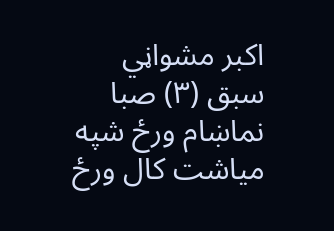اكبر مشواڼي سبق (۳) صبا نماښام ورځ شپه مياشت كال ورځ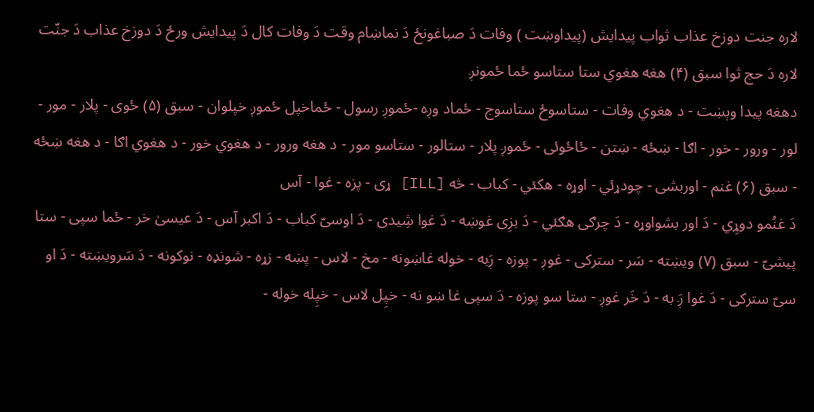لاره جنت دوزخ عذاب ثواب پیدایش (پيداوښت ) وفات دَ صباغونځ دَ نماښام وقت دَ وفات كال دَ پيدايش ورځ دَ دوزخ عذاب دَ جنّت لاره دَ حج ثوا سبق (۴) هغه هغوي ستا ستاسو ځما ځمونږ
دهغه پيدا وېښت - د هغوي وفات - ستاسوځ ستاسوج - ځماد وږه -ځموږ رسول - ځماخپل ځموږ خپلوان - سبق (۵) ځوی - پلار - مور - لور - ورور - خور - اګا - ښځه - ښتن - ځاځوئی - ځموږ پلار - ستالور - ستاسو مور - د هغه ورور - د هغوي خور - د هغوي اګا - د هغه ښځه - سبق (۶) غنم - اوربشی - چودړئي - اوړه - هکئي - کباب - څه [ILL] ړی - پزه - غوا - آس
دَ غنُمو دوړِي - دَ اور بشواوړه - دَ چرګی هګئي - دَ بزِی غوښه - دَ غوا شِیدی - دَ اوسیّ کباب - دَ اکبر آس - دَ عیسیٰ خر - ځما سپی - ستا پیشیّ - سبق (۷) ویښته - سَر - سترکی - غوږ - پوزه - ږَبه - خوله غاښونه - مخ - لاس - پښه - زړه - شونډه - نوکونه - دَ سَرویښته - دَ او سیّ سترکی - دَ غوا ږَ به - دَ خَر غوږ - ستا سو پوزه - دَ سپی غا ښو نه - خپِل لاس - خپِله خوله -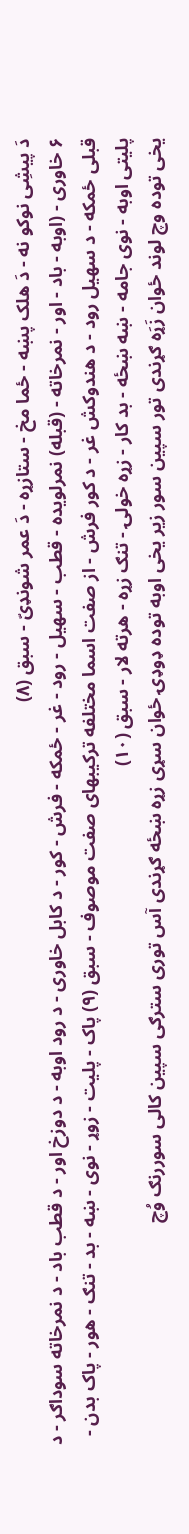دَ پیشِی نوکو نه - دَ هلک پښه - ځما مخ - ستازړه - دَ عمر شونډیّ - سبق (۸)
۶ خاوری - (اوبه - باد - اور - نمرخاته - (قبله) نمرلویده - قطب - سهیل - رود - غر - ځمکه - فرش - کور - د کابل خاوری - د رود اوبه - د دوزخ اور - د قطب باد - د نمرخاته سوداګر - د قبلی ځمکه - د سهیل رود - د هندوکش غر - د کور فرش - از صفت اسما مختلفه ترکیبهای صفت موصوف - سبق (۹) پاک - پلیت - زوړ - نوی - ښه - بد - تنګ - هور - پاک بدن - پلیتی اوبه - نوی جامه - ښه ښځه - بد کار - زړه خولۍ - تنګ زړه - هرته لار - سبق (۱۰)
يخى توده وچ لوند ځوان زَړَه ګړندى تور سپين سور زير يخى اوبه توده ډوډۍ ځوان سړی زړه ښځه ګړندى آس تورى سترګى سپين کالى سوررنګ وُچ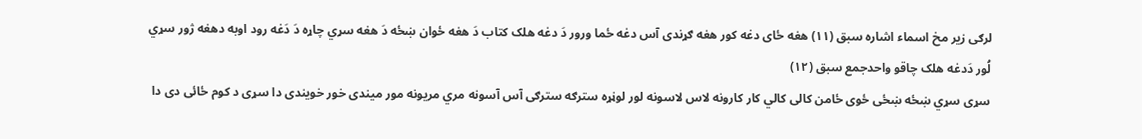لرګی زير مخ اسماء اشاره سبق (۱۱) هغه ځاى دغه کور هغه ګړندى آس دغه ځما ورور دَ دغه هلک کتاب دَ هغه ځوان ښځه دَ هغه سړي چاړه دَ دَغه رود اوبه دهغه ژور سړي لُور دَدغه هلک چاقو واحدجمع سبق (١٢)
سړی سړي ښځه ښځی ځوی ځامن کالی کالي کار کارونه لاس لاسونه لور لوڼړه سترګه سترګی آس آسونه مري مريونه مور ميندی خور خويندی دا سړی د کوم ځائی دی دا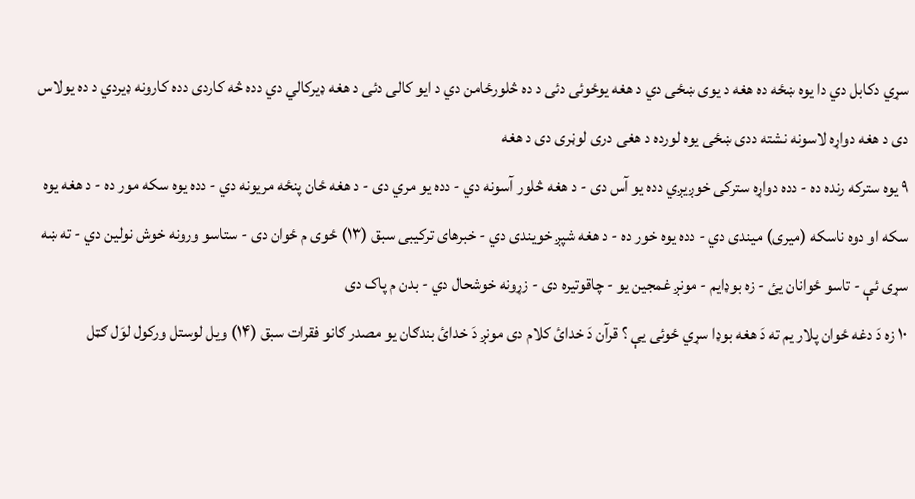سړي دکابل دي دا يوه ښځه ده هغه د يوی ښځی دي د هغه يوځوئی دئی د ده څلورځامن دي د ايو کالی دئی د هغه ډيرکالي دي دده څه کاردی دده کارونه ډيردي د ده يولاس دی د هغه دواړه لاسونه نشته ددی ښځی يوه لورده د هغی دری لوڼری دی د هغه
۹ يوه سترکه رنده ده - دده دواړه سترکی خوږيږي دده يو آس دی - د هغه څلور آسونه دي - دده يو مري دی - د هغه ځان پنځه مريونه دي - دده يوه سکه مور ده - د هغه يوه سکه او دوه ناسکه (میری) ميندی دي - دده يوه خور ده - د هغه شپږ خویندی دي - خبرهای ترکیبی سبق (۱۳) ځوی م ځوان دی - ستاسو ورونه خوش نولین دي - ته ښه سړی ئې - تاسو ځوانان يئ - زه بوډايم - مونږ غمجين يو - چاقوتيره دی - زړونه خوشحال دي - بدن م پاک دی
۱۰ زه دَ دغه ځوان پلار یم ته دَ هغه بوډا سړي ځوئی يې ؟ قرآن دَ خدائ کلام دی مونږ دَ خدائ بندګان یو مصدر ګانو فقرات سبق (۱۴) ویل لوستل ورکول لوَل ګټل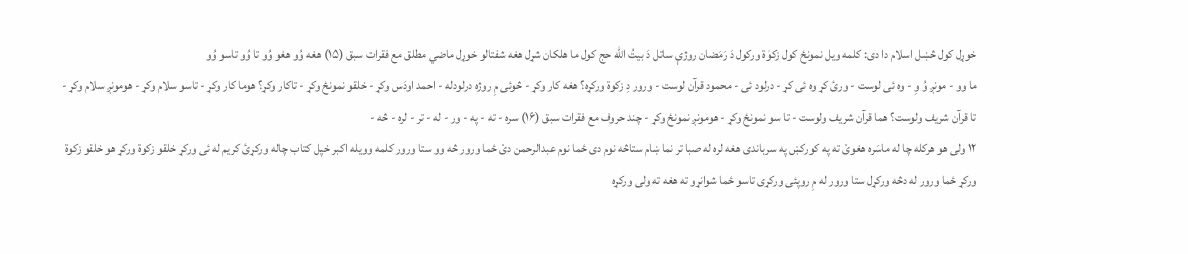خوړل کول څښل اسلام دا دی: کلمه ویل نمونځ کول زکوٰة ورکول دَ رَمَضان روژې ساتل دَ بیتُ الله حج کول ما هلکان شړل هغه شفتالو خوړل ماضي مطلق مع فقرات سبق (۱۵) هغه وُو هغو وُو تا وُو تاسو وُو
ما وو - مونږ وُ وِ - وه ئی لوست - ورئ کړ وه ئی کړ - درلود ئی - محمود قرآن لوست - ورور دِ زکوة ورکړه؟ هغه کار وکړ - څوئی مِ روژه درلودله - احمد اودَس وکړ - خلقو نمونځ وکړ - تاکار وکړ؟ هوما کار وکړ - تاسو سلام وکړ - هومونږ سلام وکړ - تا قرآن شریف ولوست؟ هما قرآن شریف ولوست - تا سو نمونځ وکړ - هومونږ نمونځ وکړ - چند حروف مع فقرات سبق (١۶) سره - ته - په - ور - له - تر - لره - څه -
۱۲ ولی هو هرکله چا له ماسَره هغویْ ته په کورکښ په سرباندی هغه لره له صبا تر نما ښام ستاڅه نوم دی ځما نوم عبدالرحمن دیْ ځما ورور څه وو ستا ورور کلمه وویله اکبر خپل کتاب چاله ورکړئ کریم له ئی ورکړ خلقو زکوة ورکړ هو خلقو زکوة ورکړ ځما ورور له دڅه ورکړل ستا ورور له مِ روپئی ورکړی تاسو ځما شوانړو ته هغه ته ولی ورکړه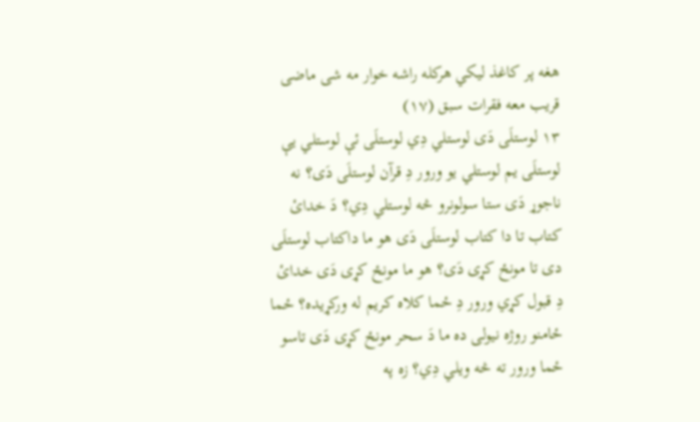هغه پر کاغذ ليکي هرکله راشه خوار مه شی ماضی قریب معه فقرات سبق (۱۷)
۱۳ لوستلَی دَی لوستلي دِي لوستلَی ئې لوستلي يې لوستلَی یم لوستلي یو ورور دِ قرآن لوستلَی دَی؟ نه ناجوړ دَی ستا سولونرو څه لوستلي دِي؟ دَ خدائ کتاب تا دا کتاب لوستلَی دَی هو ما داکتاب لوستلَی دی تا مونځ کړی دَی؟ هو ما مونځ کړی دَی خدائ دِ قبول کړي ورور دِ ځما کلاه کریم له ورکړیده؟ ځما ځامنو روژه نیولی ده ما دَ سحر مونځ کړی دَی تاسو ځما ورور ته څه ويلي دِي؟ زه په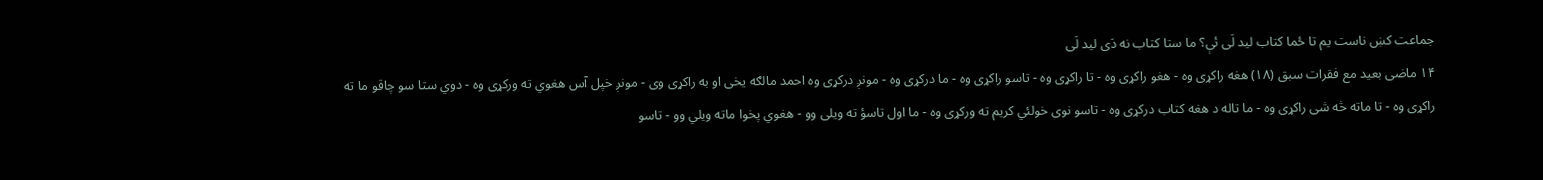جماعت کښ ناست یم تا ځما کتاب لید لَی ئې؟ ما ستا کتاب نه دَی لید لَی
۱۴ ماضی بعید مع فقرات سبق (۱۸) هغه راکړی وه - هغو راکړی وه - تا راکړی وه - تاسو راکړی وه - ما درکړی وه - مونږ درکړی وه احمد مالګه یخی او به راکړی وی - مونږ خپل آس هغوي ته ورکړی وه - دوي ستا سو چاقو ما ته راکړی وه - تا ماته څه شی راکړی وه - ما تاله د هغه کتاب درکړی وه - تاسو نوی خولئي كريم ته ورکړی وه - ما اول تاسؤ ته ویلی وو - هغوي پخوا ماته ویلي وو - تاسو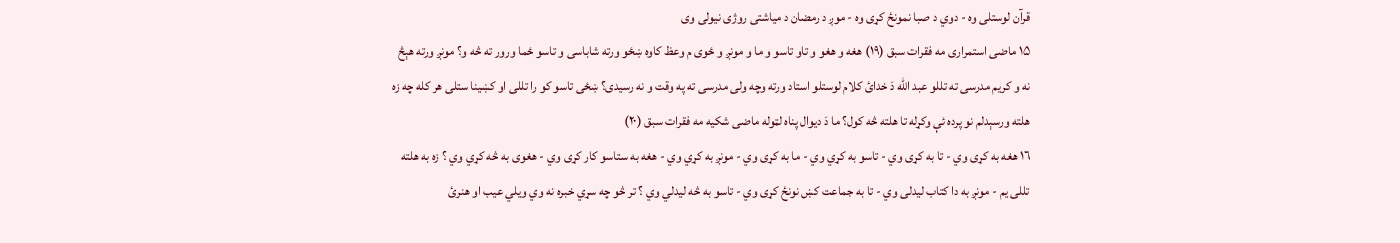قرآن لوستلی وه - دوي د صبا نمونځ کړی وه - موږ د رمضان د میاشتی روژی نیولی وی
۱۵ ماضی استمراری مه فقرات سبق (۱۹) هغه و هغو و تاو تاسو و ما و مونږ و ځوی م وعظ کاوه ښځو ورته شاباسی و تاسو ځما ورور ته څه و؟ مونږ ورته هېڅ نه و کریم مدرسی ته تللو عبد الله دَ خدائ کلام لوستلو استاد ورته وچه ولی مدرسی ته په وقت و نه رسیدی؟ ښځی تاسو کو را تللی او کښينا ستلی هر کله چه زه هلته ورسېدلم نو پرده ئې وکړله تا هلته څه کول؟ ما دَ دیوال پناه لټوله ماضی شکیه مه فقرات سبق (۲۰)
١٦ هغه به کړی وي - تا به کړی وي - تاسو به کړي وي - ما به کړی وي - مونږ به کړي وي - هغه به ستاسو کار کړی وي - هغوی به څه کړي وي ؟ زه به هلته تللی یم - مونږ به دا کتاب لیدلی وي - تا به جماعت کښ نونځ کړی وي - تاسو به څه لیدلي وي ؟ تر څو چه سړي خبره نه وي ويلي عيب او هنرئ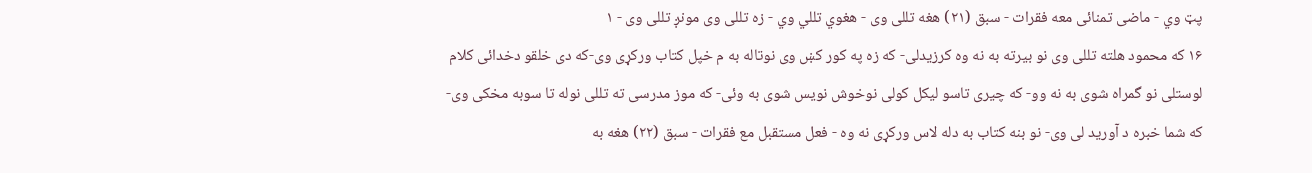پټ وي - ماضی تمنائی معه فقرات - سبق (٢١) هغه تللی وی - هغوي تللي وي - زه تللی وی مونږ تللی وی - ١
۱۶ که محمود هلته تللی وی نو بیرته به نه وه کرزیدلی- که زه په کور کښ وی نوتاله به م خپل کتاب ورکړی وی-که دی خلقو دخدائی کلام لوستلی نو گمراه شوی به نه وو- که چیری تاسو لیکل کولی نوخوش نویس شوی به وئی- که موز مدرسی ته تللی نوله تا سوبه مخکی وی- که شما خبره د آورید لی وی- نو بنه کتاب به دله لاس ورکړی نه وه - فعل مستقبل مع فقرات - سبق (۲۲) هغه به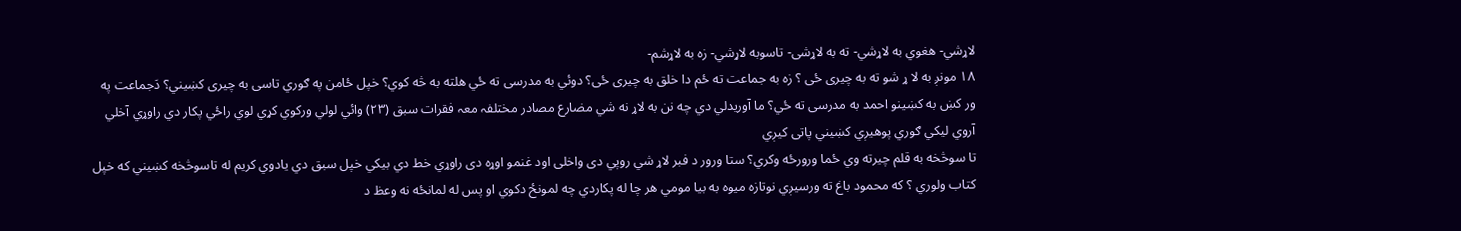لاړشي- هغوي به لاړشي- ته به لاړشی- تاسوبه لاړشي- زه به لاړشم-
۱۸ مونږ به لا ړ شو ته به چیری ځی ؟ زه به جماعت ته ځم دا خلق به چیری ځی؟ دوئي به مدرسی ته ځي هلته به څه کوي؟ خپل ځامن په ګوري تاسی به چیری کښيني؟ دَجماعت په ور کښ به کښینو احمد به مدرسی ته ځي؟ ما آوريدلي دي چه نن به لاړ نه شي مضارع مصادر مختلفہ معہ فقرات سبق (۲۳) وائي لولي ورکوي کړي لوي راځي پکار دي راوړي آخلي آروي ليکي ګوري پوهيږي کښيني پاتی کیږي
تا سوڅخه به قلم چیرته وي ځما ورورځه وکري؟ ستا ورور د فبر لاړ شي روپي دی واخلی اود غنمو اوړه دی راوړي خط دي بيکي خپل سبق دي يادوي کریم له تاسوڅخه کښيني که خپل کتاب ولوري ؟ که محمود باغ ته ورسيږي نوتازه ميوه به بيا مومي هر چا له پکاردي چه لمونځ دکوي او پس له لمانځه نه وعظ د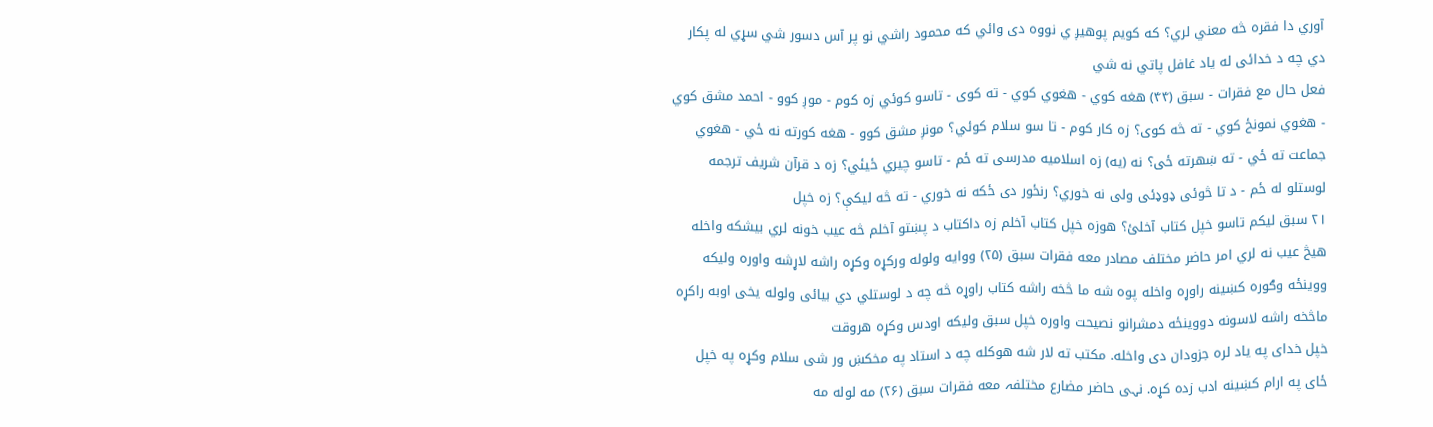آوري دا فقره څه معني لري؟ که کويم پوهيږ ي نووه دی وائي که محمود راشي نو پر آس دسور شي سړي له پکار دي چه د خدائی له ياد غافل پاتي نه شي
فعل حال مع فقرات - سبق (۴۴) هغه کوي - هغوي کوي - ته کوی - تاسو کوئي زه کوم - موږ كوو - احمد مشق کوي - هغوي نمونځ كوي - ته څه کوی؟ زه کار کوم - تا سو سلام کوئي؟ مونږ مشق كوو - هغه كورته نه ځي - هغوي جماعت ته ځي - ته ښهرته ځی؟ نه (یه) زه اسلاميه مدرسی ته ځم - تاسو چيري ځيئي؟ زه د قرآن شریف ترجمه لوستلو له ځم - د تا څوئی ډوډئی ولی نه خوري؟ رنځور دی ځکه نه خوري - ته څه ليکې؟ زه خپل
۲۱ سبق لیکم تاسو خپل کتاب آخلئ؟ هوزه خپل کتاب آخلم زه داکتاب د پښتو آخلم څه عیب خونه لري بیشکه واخله هیڅ عیب نه لري امر حاضر مختلف مصادر معه فقرات سبق (۲۵) ووایه ولوله وركړه وکړه راشه لاړشه واوره ولیکه ووینځه وګوره کښینه راوړه واخله پوه شه ما څخه راشه کتاب راوړه څه چه د لوستلي دي بیائی ولوله یخی اوبه راکړه ماڅخه راشه لاسونه دووینځه دمشرانو نصیحت واوره خپل سبق ولیکه اودس وکړه هروقت
خپل خدای په یاد لره جزودان دی واخله. مکتب ته لار شه هوکله چه د استاد په مخکښ ور شی سلام وکړه په خپل ځای په ارام کښینه ادب زده کړه. نہی حاضر مضارع مختلفہ معه فقرات سبق (۲۶) مه لوله مه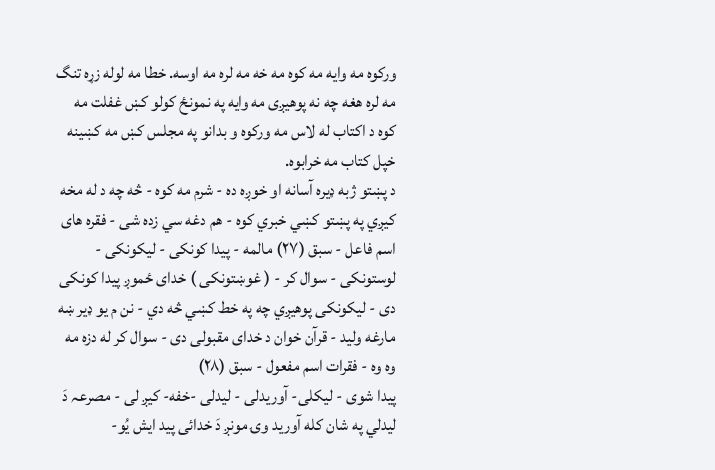ورکوه مه وایه مه کوه مه خه مه لره مه اوسه. خطا مه لوله زړه تنگ مه لره هغه چه نه پوهیږی مه وایه په نمونځ کولو کښ غفلت مه کوه د اکتاب له لاس مه ورکوه و بدانو په مجلس کښ مه کښینه خپل کتاب مه خرابوه.
د پښتو ژبه ډیره آسانه او خوږه ده - شرم مه کوه - څه چه د له مخه کیږي په پښتو کښي خبري کوه - هم دغه سي زده شی - فقره های اسم فاعل - سبق (٢٧) مالمه - پیدا کونکی - لیکونکی - لوستونکی - سوال کر - ( غوښتونکی ) خدای ځموږ پیدا کونکی دی - لیکونکی پوهیږي چه په خط کښي څه دي - نن م یو ډیر ښه مارغه ولید - قرآن خوان د خدای مقبولی دی - سوال کر له دزه مه وه وه - فقرات اسم مفعول - سبق (٢٨)
پیدا شوی - لیکلی- آوریدلی - لیدلی -خفه- کیږ لی - مصرعہ دَ لیدلي په شان کله آورید وۍ مونږ دَ خدائی پید ایش یُو-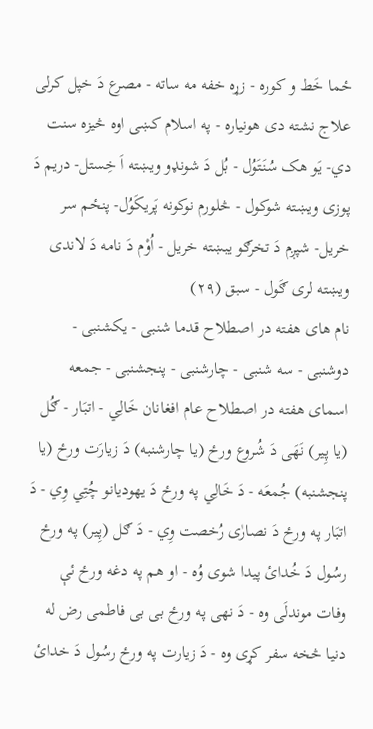ځما خَط و کوره - زړه خفه مه ساته - مصرع دَ خپل کرلی علاج نشته دی هونیاره - په اسلام کښی اوه څیزه سنت دي- یَو هک سُنَتَوُل - بُل دَ شونډو ویښته اَ خِستل- دریم دَ پوزی ویښته شوکول - څلورم نوکونه پَريکَوُل- پنځم سر خریل- شپږم دَ تخرګو یبښته خریل - اُوْم دَ نامه دَ لاندی ویښته لری ګَول - سبق (۲۹)
نام های هفته در اصطلاح قدما شنبى - یکشنبى - دوشنبى - سه شنبى - چارشنبى - پنجشنبى - جمعه اسمای هفته در اصطلاح عام افغانان خَالِي - اتبَار - ګُل (یا پِیر) نَهَی دَ شُروع ورځ (یا چارشنبه) دَ زیارَت ورځ (یا پنجشنبه) جُمعَه - دَ خَالِي په ورځ دَ یهودیانو چُتِي وِي - دَ اتبَار په ورځ دَ نصارٰی رُخصت وِي - دَ ګل (پِیر) په ورځ رسُول دَ خُدائ پیدا شوی وُه - او هم په دغه ورځ ئې وفات موندلَی وه - دَ نهی په ورځ بی بی فاطمی رض له دنیا څخه سفر کړی وه - دَ زیارت په ورځ رسُول دَ خدائ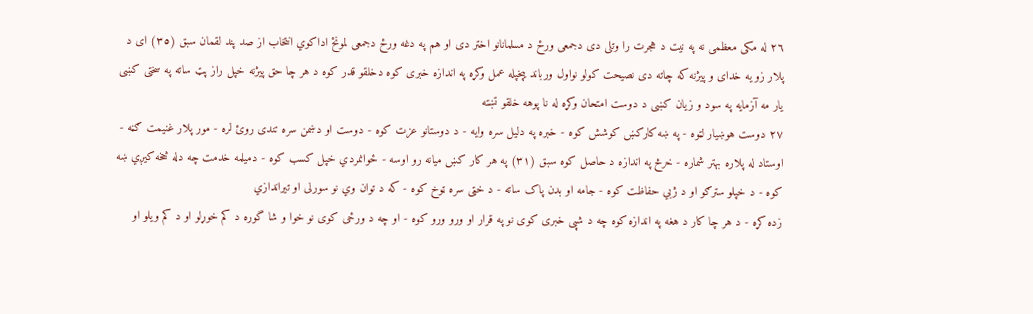٢٦ له مکی معظمی نه په نیت د هجرت را وتلی دی دجمعی ورځ د مسلمانانو اختر دی او هم په دغه ورځ دجمعی لمونځ اداکوي انتخاب از صد پند لقمان سبق (٣٥) ای د پلار زو یه خدای و پیژنه که چاته دی نصیحت کولو نواول ورباند یپخپله عمل وکړه په اندازه خبری کوه دخلقو قدر کوه د هر چا حق پیژنه خپل راز پټ ساته په سختی کښی یار مه آزمایه په سود و زیان کښی د دوست امتحان وکړه له نا پوهه خلقو تښته
۲۷ دوست هوښیار لټوه - په ښه کارکښ کوشش کوه - خبره په دلیل سره وایه - د دوستانو عزت کوه - دوست او دښمن سره تندی روئ لره - مور پلار غنیمت ګڼه - اوستاد له پلاره بهتر شماره - خرڅ په اندازه د حاصل کوه سبق (۳۱) په هر کار کښ میانه رو اوسه - ځوانمردي خپل کسب کوه - دمیلمه خدمت چه دله څخه کیږي ښه کوه - د خپلو سترګو او د ژبي حفاظت کوه - جامه او بدن پاک ساته - د خټی سره ټوخ کوه - که د توان وي نو سورلی او تیراندازي
زده کړه - د هر چا کار د هغه په اندازه کوه چه د شپی خبری کوی نو په قرار او ورو ورو کوه - او چه د ورځی کوی نو خوا و شا گوره د کم خوړلو او د کم ویلو او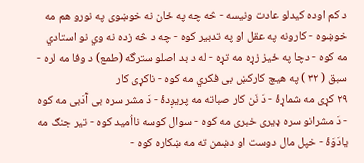د کم اوده کیدلو عادت ونیسه - څه چه په ځان نه خوښوی په نورو هم مه خوښوه - کارونه په عقل او په تدبیر کوه - چه د څه زده نه وي نو استادي مه کوه - دچا په ځیز زړه مه تړه - له د بد اصلو سترگه (طمع) د وفا مه لره - سبق ( ۳۲ ) په هیچ کارکښ بی فکري مه کوه - ناکړی کار
۲۹ کړی مه شماړۀ - دَ نَن کار صباته مه پریږدۀ - دَ مشر سره بی آَدَبی مه کوه - دَ مشرانو سره ډیری خبری مه کوه - سوال کوسه نااُمید کوه - تیر جنګ مه یادَوَۀ - خپل مال دوست او دښمن ته مه ښکاره کوه -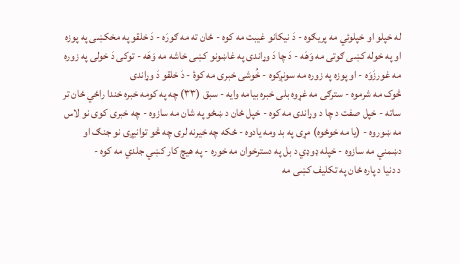له خپلو او خپلوئي مه پریګوه - دَ نیکانو غیبت مه کوه - ځان ته مه ګورَه - دَ خلقو په مخکښی په پوزه او په خوله کښی ګوتی مه وَهَه - دَ چا دَ وړاندی په غاښونو کښی خاشه مه وَهَه - توکی دَ خولی په زوره مه غورزَوَه - او پوزه په زوره مه سونږکوه - خُوشی خبری مه کوۀ - دَ خلقو دَ وړاندی
څوک مه شرموه - سترګی مه غړوه بلی خبره بیامه وایه - سبق (٣٣) چه په کومه خبره خندا راځي ځان تر ساته - خپل صفت د چا د وړاندی مه کوه - خپل ځان د ښځو په شان مه سازوه - چه خبری کوی نو لاس مه ښوروه - (یا مه خوځوه) مړی په بد ومه یادوه - ځکه چه خیرنه لری چه څو توانیږی نو جنګ او دښمني مه سازوه - خپله ډوډي د بل په دسترخوان مه خوره - په هیچ کار کښي جلدي مه کوه -
د دنیا د پاره ځان په تکلیف کښی مه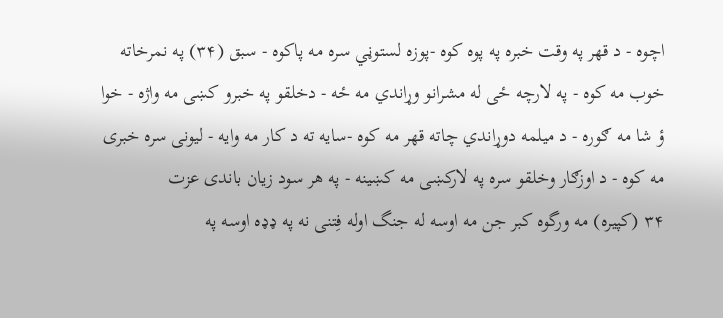اچوه - د قهر په وقت خبره په پوه کوه -پوزه لستوڼي سره مه پاکوه - سبق (۳۴) په نمرخاته خوب مه کوه - په لارچه ځی له مشرانو وړاندي مه ځه - دخلقو په خبرو کښی مه واژه - خوا ؤ شا مه ګوره - د میلمه دوړاندي چاته قهر مه کوه -سایه ته د کار مه وایه - لیونی سره خبری مه کوه - د اوزګار وخلقو سره په لارکښی مه کښینه - په هر سود زیان باندی عزت
۳۴ (کپیره) مه ورگوه کبر جن مه اوسه له جنگ اوله فِتنی نه په ډډه اوسه په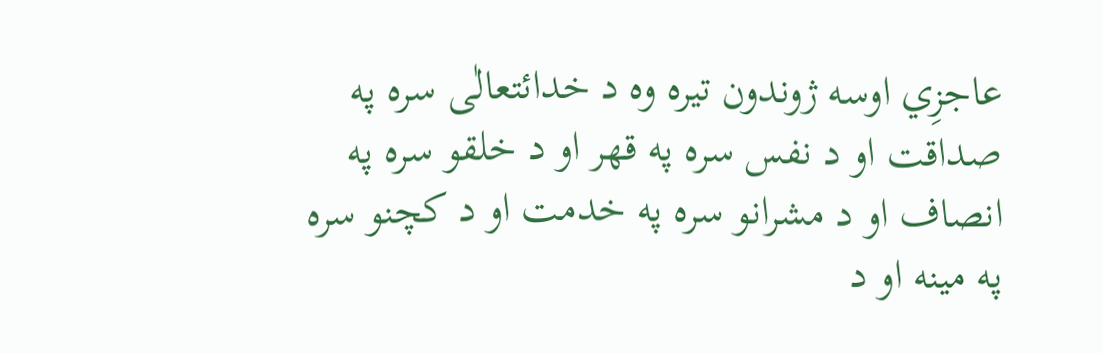عاجزِي اوسه ژوندون تیره وه د خدائتعالٰی سره په صداقت او د نفس سره په قهر او د خلقو سره په انصاف او د مشرانو سره په خدمت او د کچنو سره په مینه او د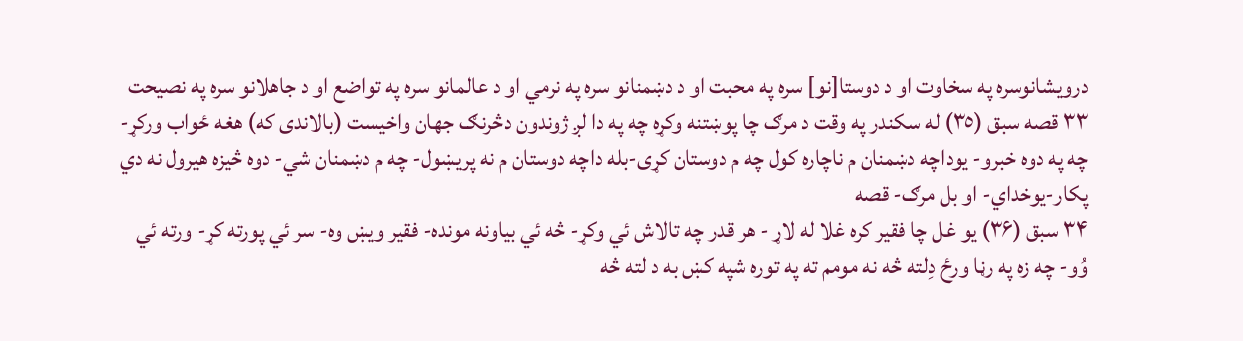درويشانوسره په سخاوت او د دوستا[نو] سره په محبت او د دښمنانو سره په نرمي او د عالمانو سره په تواضع او د جاهلانو سره په نصیحت
٣٣ قصه سبق (٣٥) له سکندر په وقت د مرګ چا پوښتنه وکړه چه په دا لږ ژوندون دڅرنګ جهان واخیست (بالاندی که) هغه ځواب ورکړ-چه په دوه خبرو- یوداچه دښمنان م ناچاره کول چه م دوستان کړی-بله داچه دوستان م نه پریښول- چه م دښمنان شي- دوه څیزه هیرول نه دي پکار-يوخداي- او بل مرګ- قصه
۳۴ سبق (۳۶) یو غل چا فقیر کره غلا له لاړ - هر قدر چه تالاش ئي وکړ- څه ئي بیاونه مونده- فقیر ویښ وه- سر ئي پورته کړ- ورته ئي وُو- چه زه په رڼا ورځ دِلته څه نه مومم ته په توره شپه کښ به د لته څه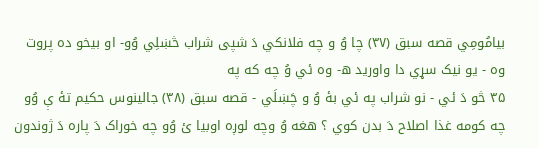بیامُومِي قصه سبق (۳۷) چا وُ و چه فلانکي دَ شپی شراب څښلِي وُو- او بیخو ده پروت وه - یو نیک سړي دا واورید ه- وه ئي وُ چه که په
۳۵ څو دَ ئي - نو شراب په ئي بۀ وُ و چَښلَي - قصه سبق (۳۸) جالينوس حکيم تۀ ې وُو چه کومه غذا اصلاح دَ بدن کوي ؟ هغه وُ وچه لوږه اوبيا ئ وُو چه خوراک دَ پاره دَ ژوندون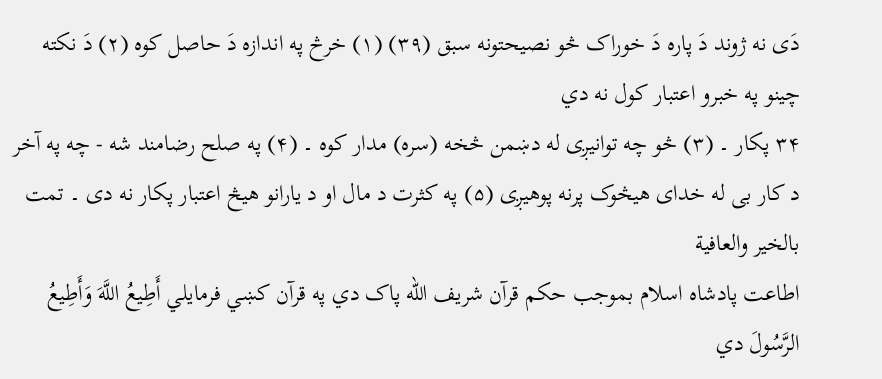دَی نه ژوند دَ پاره دَ خوراک څو نصيحتونه سبق (۳۹) (۱) خرڅ په اندازه دَ حاصل کوه (۲) دَ نکته چينو په خبرو اعتبار کول نه دي
۳۴ پکار ۔ (۳) څو چه توانیږی له دښمن څخه (سره) مدار کوه ۔ (۴) په صلح رضامند شه - چه په آخر د کار بی له خدای هیڅوک پرنه پوهیږی (۵) په کثرت د مال او د یارانو هیڅ اعتبار پکار نه دی ۔ تمت بالخير والعافیة
اطاعت پادشاه اسلام بموجب حکم قرآن شریف الله پاک دي په قرآن کښي فرمايلي أَطِيعُ اللَّهَ وَأَطِيعُ الرَّسُولَ دي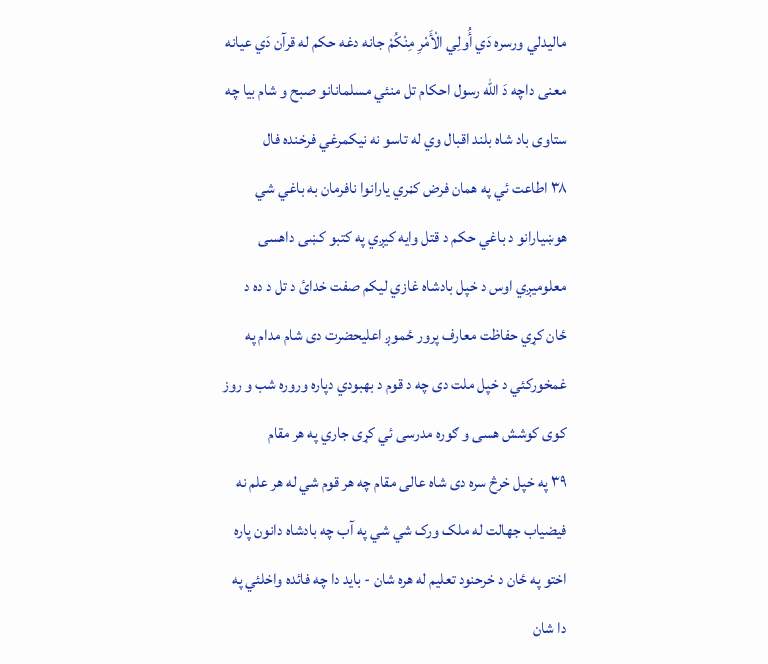ماليدلي ورسره دَي أُولِي الْأَمْرِ مِنْكُمْ جانه دغه حکم له قرآن دَي عيانه معنی داچه دَ الله رسول احکام تل منئي مسلمانانو صبح و شام بیا چه ستاوی باد شاه بلند اقبال وي له تاسو نه نيکمرغي فرخنده فال
۳۸ اطاعت ئي په همان فرض کڼري يارانوا نافرمان به باغي شي هوښیارانو د باغي حکم د قتل وايه کيږي په کتبو کښی داهسی معلوميږي اوس د خپل بادشاه غازي ليکم صفت خدائ د تل د ده د ځان کړي حفاظت معارف پرور ځموږ اعليحضرت دی شام مدام په غمخورکئي د خپل ملت دی چه د قوم د بهبودي دپاره وروره شب و روز کوی کوشش هسی و ګوره مدرسی ئي کړی جاري په هر مقام
۳۹ په خپل خرڅ سره دی شاه عالی مقام چه هر قوم شي له هر علم نه فیضیاب جهالت له ملک ورک شي شي په آب چه بادشاه دانون پاره اختو په ځان د خرحنود تعلیم له هره شان - باید دا چه فائده واخلئي په دا شان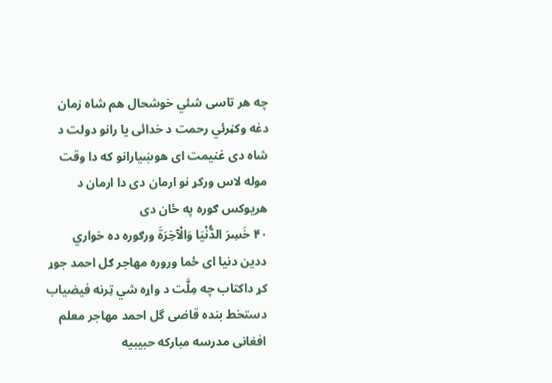چه هر تاسی شئي خوشحال هم شاه زمان دغه وکڼرئي رحمت د خدائی یا رانو دولت د شاه دی غنیمت ای هوښیارانو که دا وقت موله لاس ورکړ نو ارمان دی دا ارمان د هریوکس ګوره په ځان دی
۴۰ خَسِرَ الدُّنْيَا وَالْآخِرَةَ ورګوره ده خواري ددين دنيا اى ځما وروره مهاجر ګل احمد جوړ کړ داكتاب چه مِلَّت د واړه شي تِرنه فيضياب دستخط بنده قاضی گل احمد مهاجر معلم افغانی مدرسه مبارکه حبیبیه